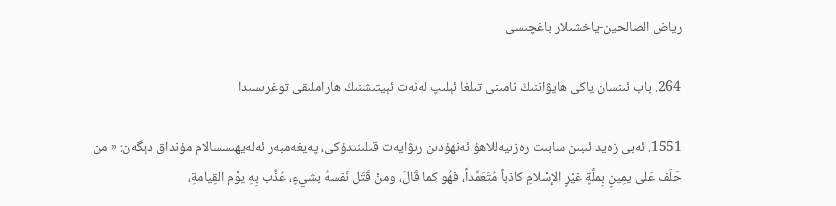رياض الصالحين-ياخشىلار باغچىسى

264. باب ئىنسان ياكى ھايۋاننىڭ نامىنى تىلغا ئېلىپ لەنەت ئېيتىشنىڭ ھاراملىقى توغرىسىدا

1551. ئەبى زەيد ئىبىن سابىت رەزىيەللاھۇ ئەنھۇدىن رىۋايەت قىلىنىدۇكى، پەيغەمبەر ئەلەيھىسسالام مۇنداق دېگەن: « من حَلَف عَلى يمِينٍ بِملَّةٍ غيْرٍ الإسْلامِ كاذباً مُتَعَمِّداً، فهُو كما قَالَ، ومنْ قَتَل نَفسهُ بشيءٍ، عُذِّب بِهِ يوْم القِيامةِ،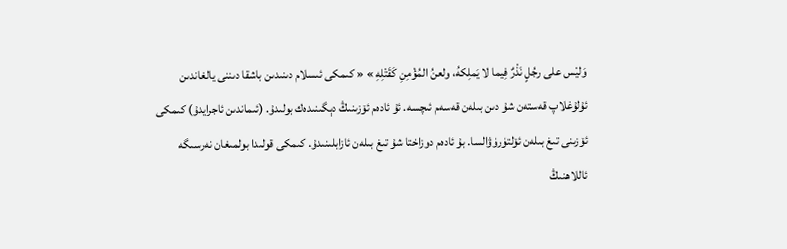وَليْس على رجُلٍ نَذْرٌ فِيما لا يَملِكهُ، ولعنُ المُؤْمِنِ كَقَتْلِهِ » « كىمكى ئىسلام دىنىدىن باشقا دىننى يالغاندىن ئۇلۇغلاپ قەستەن شۇ دىن بىلەن قەسەم ئىچسە. ئۇ ئادەم ئۆزىنىڭ دېگىنىدەك بولىدۇ. (ئىماندىن ئاجرايدۇ) كىمكى ئۆزىنى تىغ بىلەن ئۆلتۈرۈۋالسا. بۇ ئادەم دوزاختا شۇ تىغ بىلەن ئازابلىنىدۇ. كىمكى قولىدا بولمىغان نەرسىگە ئاللاھنىڭ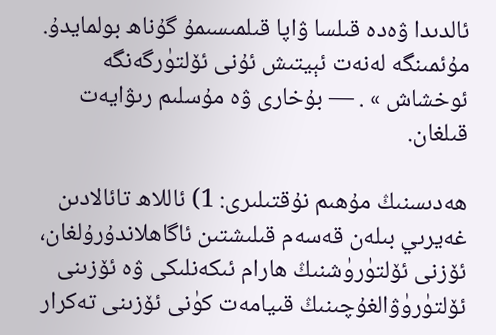ئالدىدا ۋەدە قىلسا ۋاپا قىلمىسىمۇ گۇناھ بولمايدۇ. مۇئمىنگە لەنەت ئېيتىش ئۇنى ئۆلتۈرگەنگە ئوخشاش » . ― بۇخارى ۋە مۇسلىم رىۋايەت قىلغان.

ھەدىسنىڭ مۇھىم نۇقتىلىرى: 1) ئاللاھ تائالادىن غەيرىي بىلەن قەسەم قىلىشتىن ئاگاھلاندۇرۇلغان، ئۆزنى ئۆلتۈرۈشنىڭ ھارام ئىكەنلىكى ۋە ئۆزىنى ئۆلتۈرۈۋالغۇچىنىڭ قىيامەت كۈنى ئۆزىنى تەكرار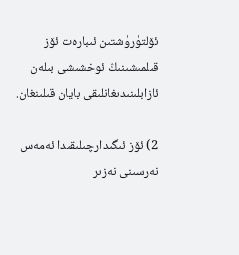ئۆلتۈرۈشتىن ئىبارەت ئۆز قىلمىشىنىڭ ئوخشىشى بىلەن ئازابلىنىدىغانلىقى بايان قىلىنغان.

2) ئۆز ئىگىدارچىلىقىدا ئەمەس نەرسىنى نەزىر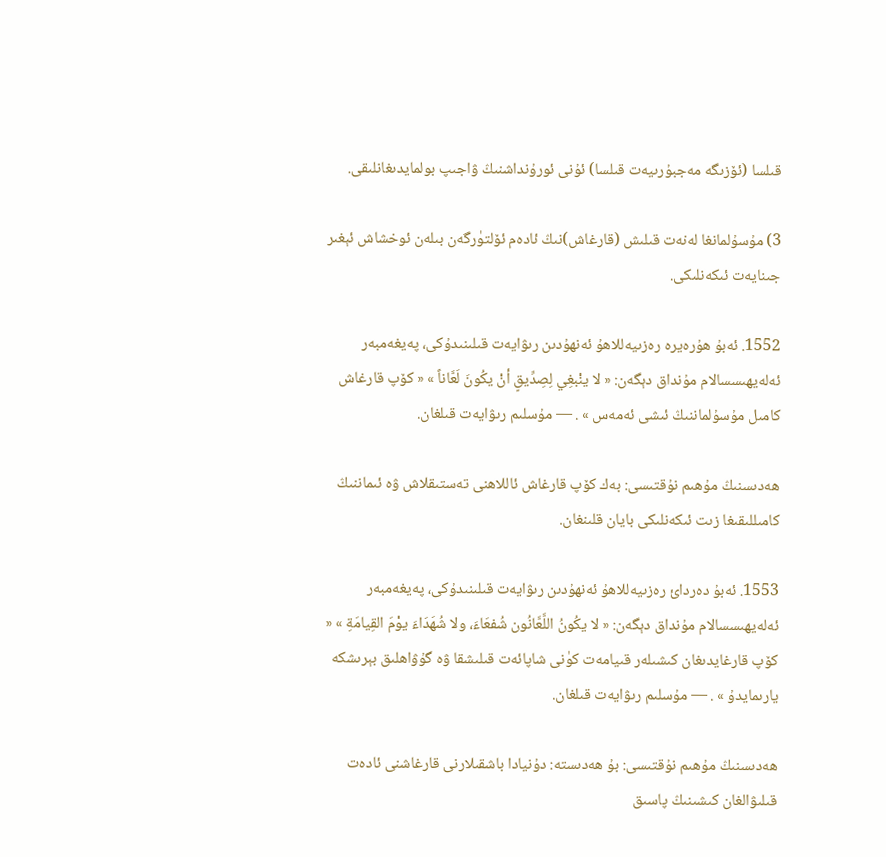قىلسا (ئۆزىگە مەجبۇرىيەت قىلسا) ئۇنى ئورۇنداشنىڭ ۋاجىپ بولمايدىغانلىقى.

3) مۇسۇلمانغا لەنەت قىلىش (قارغاش)نىڭ ئادەم ئۆلتۈرگەن بىلەن ئوخشاش ئېغىر جىنايەت ئىكەنلىكى.

1552. ئەبۇ ھۇرەيرە رەزىيەللاھۇ ئەنھۇدىن رىۋايەت قىلىنىدۇكى، پەيغەمبەر ئەلەيھىسسالام مۇنداق دېگەن: « لا ينْبغِي لِصِدِّيقٍ أنْ يكُونَ لَعَّاناً » « كۆپ قارغاش كامىل مۇسۇلماننىڭ ئىشى ئەمەس » . ― مۇسلىم رىۋايەت قىلغان.

ھەدىسنىڭ مۇھىم نۇقتىسى: بەك كۆپ قارغاش ئاللاھنى تەستىقلاش ۋە ئىماننىڭ كامىللىقىغا زىت ئىكەنلىكى بايان قلىنغان.

1553. ئەبۇ دەردائ رەزىيەللاھۇ ئەنھۇدىن رىۋايەت قىلىنىدۇكى، پەيغەمبەر ئەلەيھىسسالام مۇنداق دېگەن: « لا يكُونُ اللَّعَّانُون شُفعَاءَ، ولا شُهَدَاءَ يوْمَ القِيامَةِ » « كۆپ قارغايدىغان كىشىلەر قىيامەت كۈنى شاپائەت قىلىشقا ۋە گۇۋاھلىق بېرىشكە يارىمايدۇ » . ― مۇسلىم رىۋايەت قىلغان.

ھەدىسنىڭ مۇھىم نۇقتىسى: بۇ ھەدىستە: دۇنيادا باشقىلارنى قارغاشنى ئادەت قىلىۋالغان كىشىنىڭ پاسىق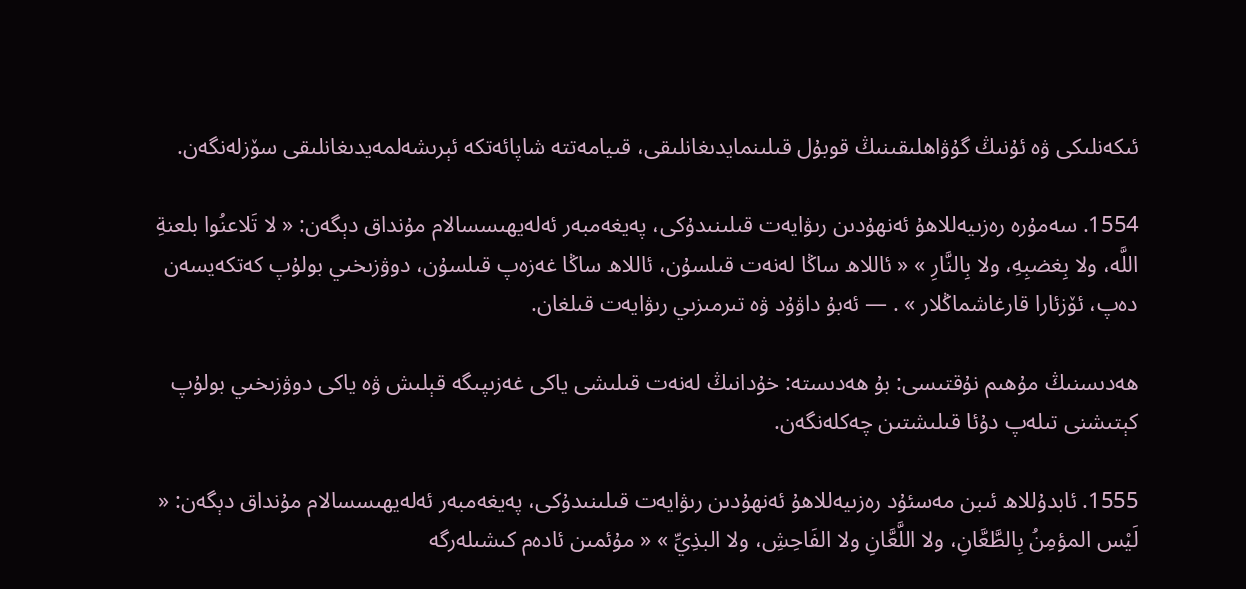ئىكەنلىكى ۋە ئۇنىڭ گۇۋاھلىقىنىڭ قوبۇل قىلىنمايدىغانلىقى، قىيامەتتە شاپائەتكە ئېرىشەلمەيدىغانلىقى سۆزلەنگەن.

1554. سەمۇرە رەزىيەللاھۇ ئەنھۇدىن رىۋايەت قىلىنىدۇكى، پەيغەمبەر ئەلەيھىسسالام مۇنداق دېگەن: « لا تَلاعنُوا بلعنةِ اللَّه، ولا بِغضبِهِ، ولا بِالنَّارِ » « ئاللاھ ساڭا لەنەت قىلسۇن، ئاللاھ ساڭا غەزەپ قىلسۇن، دوۋزىخىي بولۇپ كەتكەيسەن دەپ، ئۆزئارا قارغاشماڭلار » . ― ئەبۇ داۋۇد ۋە تىرمىزىي رىۋايەت قىلغان.

ھەدىسنىڭ مۇھىم نۇقتىسى: بۇ ھەدىستە: خۇدانىڭ لەنەت قىلىشى ياكى غەزىپىگە قېلىش ۋە ياكى دوۋزىخىي بولۇپ كېتىشنى تىلەپ دۇئا قىلىشتىن چەكلەنگەن.

1555. ئابدۇللاھ ئىبن مەسئۇد رەزىيەللاھۇ ئەنھۇدىن رىۋايەت قىلىنىدۇكى، پەيغەمبەر ئەلەيھىسسالام مۇنداق دېگەن: « لَيْس المؤمِنُ بِالطَّعَّانِ، ولا اللَّعَّانِ ولا الفَاحِشِ، ولا البذِيِّ » « مۇئمىن ئادەم كىشىلەرگە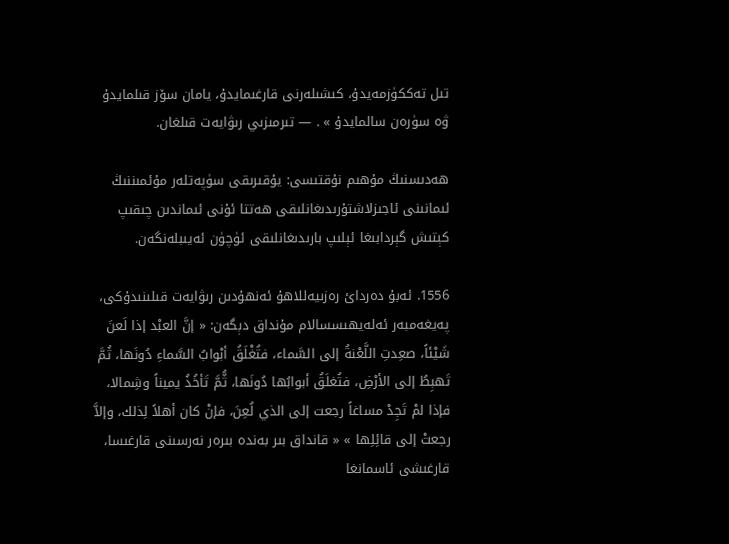تىل تەككۈزمەيدۇ، كىشىلەرنى قارغىمايدۇ، يامان سۆز قىلمايدۇ ۋە سۈرەن سالمايدۇ » . ― تىرمىزىي رىۋايەت قىلغان.

ھەدىسنىڭ مۇھىم نۇقتىسى: يۇقىرىقى سۈپەتلەر مۇئمىننىڭ ئىمانىنى ئاجىزلاشتۇرىدىغانلىقى ھەتتا ئۇنى ئىماندىن چىقىپ كېتىش گېردابىغا ئېلىپ بارىدىغانلىقى ئۈچۈن ئەيىبلەنگەن.

1556. ئەبۇ دەردائ رەزىيەللاھۇ ئەنھۇدىن رىۋايەت قىلىنىدۇكى، پەيغەمبەر ئەلەيھىسسالام مۇنداق دېگەن: « إنَّ العبْد إذا لَعنَ شَيْئاً، صعِدتِ اللَّعْنةُ إلى السَّماء، فتُغْلَقُ أبْوابُ السَّماءِ دُونَها، ثُمَّ تَهبِطُ إلى الأرْضِ، فتُغلَقُ أبوابُها دُونَها، ثُّمَّ تَأخُذُ يميناً وشِمالا، فإذا لمْ تَجِدْ مساغاً رجعت إلى الذي لُعِنَ، فإنْ كان أهلاً لِذلك، وإلاَّ رجعتْ إلى قائِلِها » « قانداق بىر بەندە بىرەر نەرسىنى قارغىسا، قارغىشى ئاسمانغا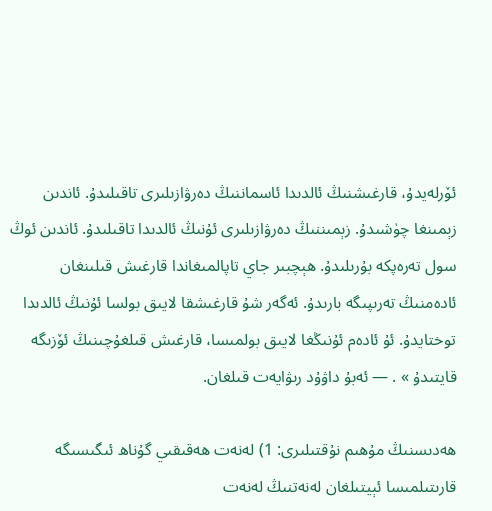ئۆرلەيدۇ، قارغىشنىڭ ئالدىدا ئاسماننىڭ دەرۋازىلىرى تاقىلىدۇ. ئاندىن زېمىنغا چۈشىدۇ. زېمىننىڭ دەرۋازىلىرى ئۇنىڭ ئالدىدا تاقىلىدۇ. ئاندىن ئوڭ سول تەرەپكە بۇرىلىدۇ. ھېچبىر جاي تاپالمىغاندا قارغىش قىلىنغان ئادەمنىڭ تەرىپىگە بارىدۇ. ئەگەر شۇ قارغىشقا لايىق بولسا ئۇنىڭ ئالدىدا توختايدۇ. ئۇ ئادەم ئۇنىڭغا لايىق بولمىسا، قارغىش قىلغۇچىنىڭ ئۆزىگە قايتىدۇ » . ― ئەبۇ داۋۇد رىۋايەت قىلغان.

ھەدىسنىڭ مۇھىم نۇقتىلىرى: 1) لەنەت ھەقىقىي گۇناھ ئىگىسىگە قارىتىلمىسا ئېيتىلغان لەنەتنىڭ لەنەت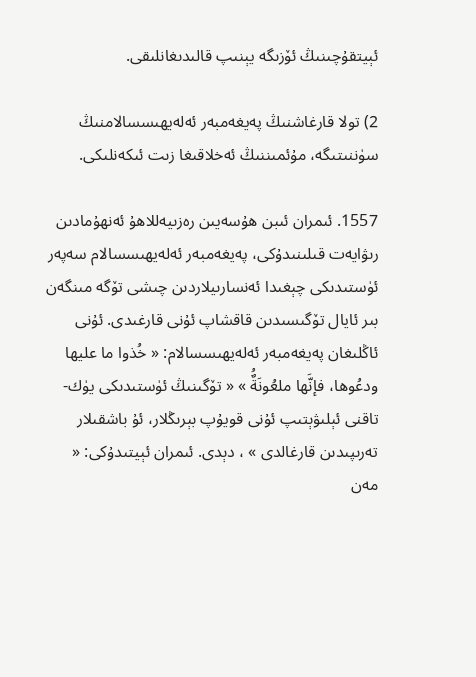ئېيتقۇچىنىڭ ئۆزىگە يېنىپ قالىدىغانلىقى.

2) تولا قارغاشنىڭ پەيغەمبەر ئەلەيھىسسالامنىڭ سۈننىتىگە، مۇئمىننىڭ ئەخلاقىغا زىت ئىكەنلىكى.

1557. ئىمران ئىبن ھۇسەيىن رەزىيەللاھۇ ئەنھۇمادىن رىۋايەت قىلىنىدۇكى، پەيغەمبەر ئەلەيھىسسالام سەپەر ئۈستىدىكى چېغىدا ئەنسارىيلاردىن چىشى تۆگە مىنگەن بىر ئايال تۆگىسىدىن قاقشاپ ئۇنى قارغىدى. ئۇنى ئاڭلىغان پەيغەمبەر ئەلەيھىسسالام: « خُذوا ما عليها ودعُوها، فإنَّها ملعُونَةٌُ » « تۆگىنىڭ ئۈستىدىكى يۈك-تاقنى ئېلىۋېتىپ ئۇنى قويۇپ بېرىڭلار، ئۇ باشقىلار تەرىپىدىن قارغالدى » ، دېدى. ئىمران ئېيتىدۇكى: « مەن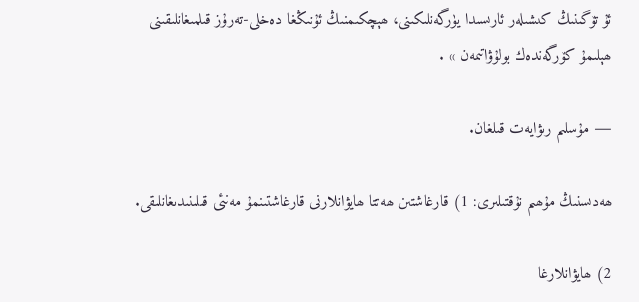ئۇ تۆگىنىڭ كىشىلەر ئارىسىدا يۈرگەنلىكىنى، ھېچكىمنىڭ ئۇنىڭغا دەخلى-تەرۇز قىلمىغانلىقىنى ھېلىمۇ كۆرگەندەك بولۇۋاتىمەن » .

― مۇسلىم رىۋايەت قىلغان.

ھەدىسنىڭ مۇھىم نۇقتىلىرى: 1) قارغاشتىن ھەتتا ھايۋانلارنى قارغاشتىنمۇ مەنئى قىلىنىدىغانلىقى.

2) ھايۋانلارغا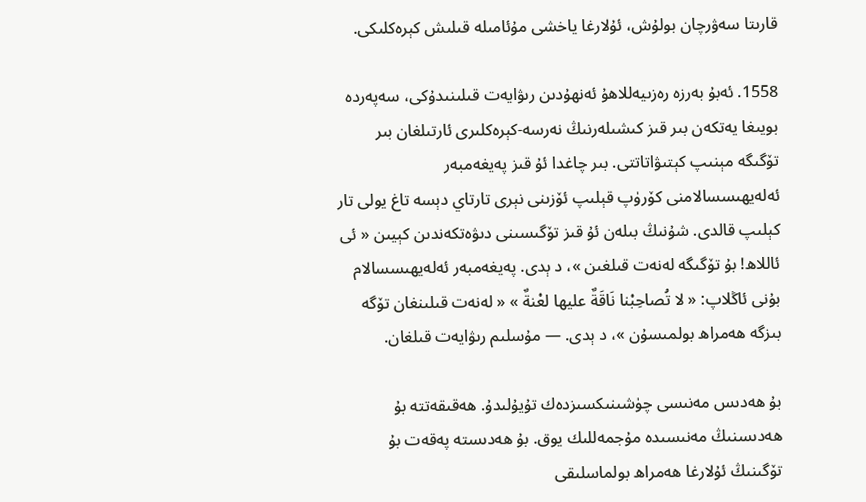قارىتا سەۋرچان بولۇش، ئۇلارغا ياخشى مۇئامىلە قىلىش كېرەكلىكى.

1558. ئەبۇ بەرزە رەزىيەللاھۇ ئەنھۇدىن رىۋايەت قىلىنىدۇكى، سەپەردە بويىغا يەتكەن بىر قىز كىشىلەرنىڭ نەرسە-كېرەكلىرى ئارتىلغان بىر تۆگىگە مېنىپ كېتىۋاتاتتى. بىر چاغدا ئۇ قىز پەيغەمبەر ئەلەيھىسسالامنى كۆرۈپ قېلىپ ئۆزىنى نېرى تارتاي دېسە تاغ يولى تار كېلىپ قالدى. شۇنىڭ بىلەن ئۇ قىز تۆگىسىنى دىۋەتكەندىن كېيىن « ئى ئاللاھ! بۇ تۆگىگە لەنەت قىلغىن »، د ېدى. پەيغەمبەر ئەلەيھىسسالام بۇنى ئاڭلاپ: « لا تُصاحِبْنا نَاقَةٌ عليها لعْنةٌ » « لەنەت قىلىنغان تۆگە بىزگە ھەمراھ بولمىسۇن »، د ېدى. ― مۇسلىم رىۋايەت قىلغان.

بۇ ھەدىس مەنىسى چۈشىنىكسىزدەك تۇيۇلىدۇ. ھەقىقەتتە بۇ ھەدىسنىڭ مەنىسىدە مۇجمەللىك يوق. بۇ ھەدىستە پەقەت بۇ تۆگىنىڭ ئۇلارغا ھەمراھ بولماسلىقى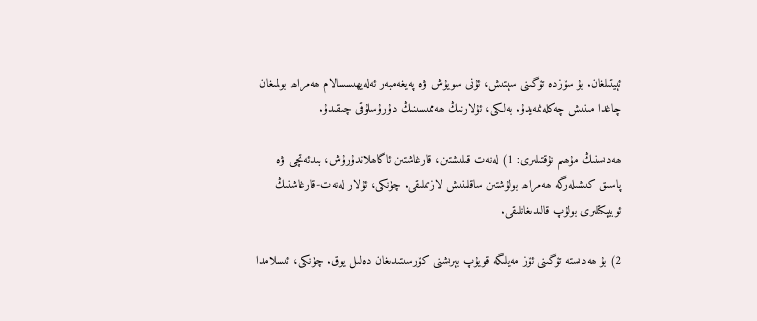ئېيتىلغان. بۇ سۆزدە تۆگىنى سېتىش، ئۇنى سويۇش ۋە پەيغەمبەر ئەلەيھىسسالام ھەمراھ بولمىغان چاغدا مىنىش چەكلەنمەيدۇ. بەلكى، ئۇلارنىڭ ھەممىسىنىڭ دۇرۇسلۇقى چىقىدۇ.

ھەدىسنىڭ مۇھىم نۇقتىلىرى: 1) لەنەت قىلىشتىن، قارغاشتىن ئاگاھلاندۇرۇش، بىدئەتچى ۋە پاسىق كىشىلەرگە ھەمراھ بولۇشتىن ساقلىنىش لازىملىقى. چۈنكى، ئۇلار لەنەت-قارغاشنىڭ ئوبيېكتلىرى بولۇپ قالىدىغانلىقى.

2) بۇ ھەدىستە تۆگىنى ئۆز مەيلىگە قويۇپ بېرىشنى كۆرسىتىدىغان دەلىل يوق. چۈنكى، ئىسلامدا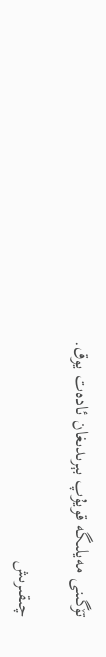تۆگىنى مەيلىگە قويۇپ بېرىدىغان ئادەت يوق.

چىقىرىش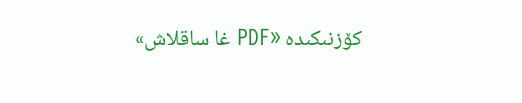كۆزنىكىدە «PDF غا ساقلاش»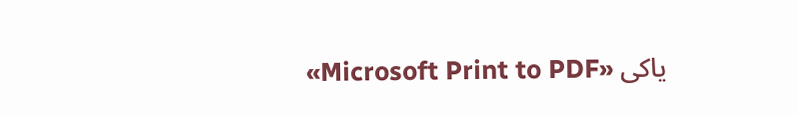ياكى «Microsoft Print to PDF»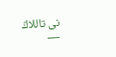نى تاللاڭ —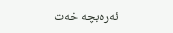ئەرەبچە خەت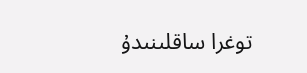توغرا ساقلىنىدۇ